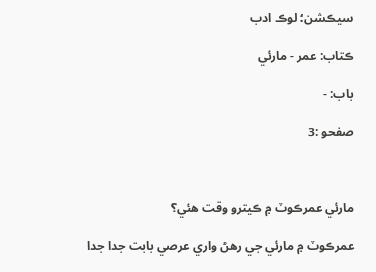سيڪشن؛ لوڪ ادب

ڪتاب: عمر - مارئي

باب: -

صفحو :3



مارئي عمرڪوٽ ۾ ڪيترو وقت هئي؟

عمرڪوٽ ۾ مارئي جي رهڻ واري عرصي بابت جدا جدا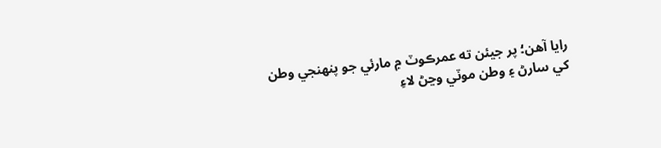رايا آهن؛ پر جيئن ته عمرڪوٽ ۾ مارئي جو پنهنجي وطن کي سارڻ ۽ وطن موٽي وڃڻ لاءِ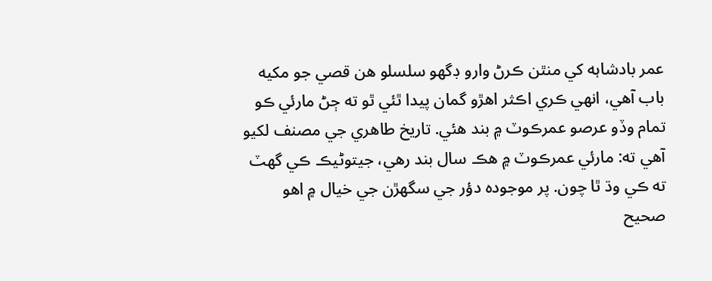عمر بادشاہه کي منٿن ڪرڻ وارو ڊگهو سلسلو هن قصي جو مکيه باب آهي، انهي ڪري اڪثر اهڙو گمان پيدا ٿئي ٿو ته ڄڻ مارئي ڪو تمام وڏو عرصو عمرڪوٽ ۾ بند هئي. تاريخ طاهري جي مصنف لکيو آهي ته: مارئي عمرڪوٽ ۾ هڪ سال بند رهي، جيتوڻيڪ ڪي گهٽ ته ڪي وڌ ٿا چون. پر موجودہ دؤر جي سگهڙن جي خيال ۾ اهو صحيح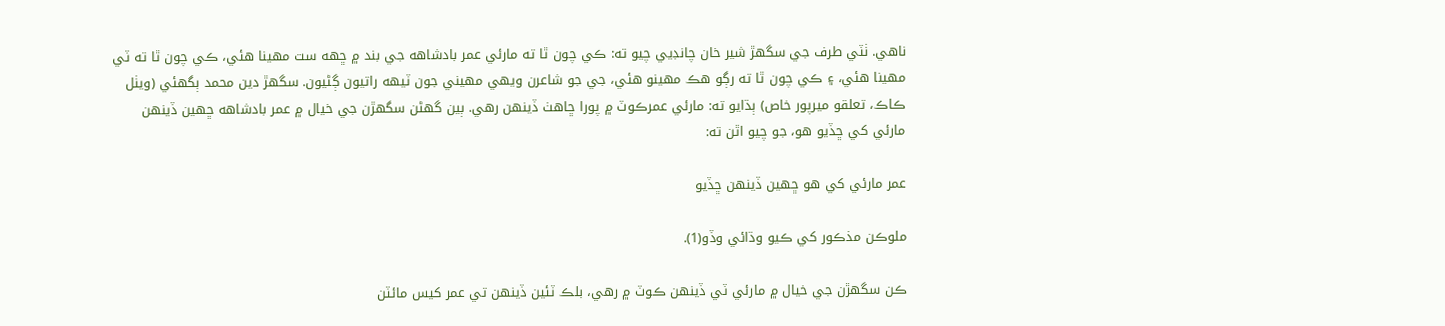ناهي. ٺٽي طرف جي سگهڙ شير خان چانڊيي چيو ته: ڪي چون ٿا ته مارئي عمر بادشاهه جي بند ۾ ڇهه ست مهينا هئي، ڪي چون ٿا ته ٽي مهينا هئي، ۽ ڪي چون ٿا ته رڳو هڪ مهينو هئي، جي جو شاعرن ويهي مهيني جون ٽيهه راتيون ڳڻيون. سگهڙ دين محمد ٻگهئي (ويٺل ڪاڪ، تعلقو ميرپور خاص) ٻڌايو ته: مارئي عمرڪوٽ ۾ پورا ڇاهٺ ڏينهن رهي. ٻين گهڻن سگهڙن جي خيال ۾ عمر بادشاهه ڇهين ڏينهن مارئي کي ڇڏيو هو، جو چيو اٿن ته:

عمر مارئي کي هو ڇهين ڏينهن ڇڏيو

ملوڪن مذڪور کي ڪيو وڌائي وڏو(1).

ڪن سگهڙن جي خيال ۾ مارئي ٽي ڏينهن ڪوٽ ۾ رهي، بلڪ ٽئين ڏينهن تي عمر کيس مائٽن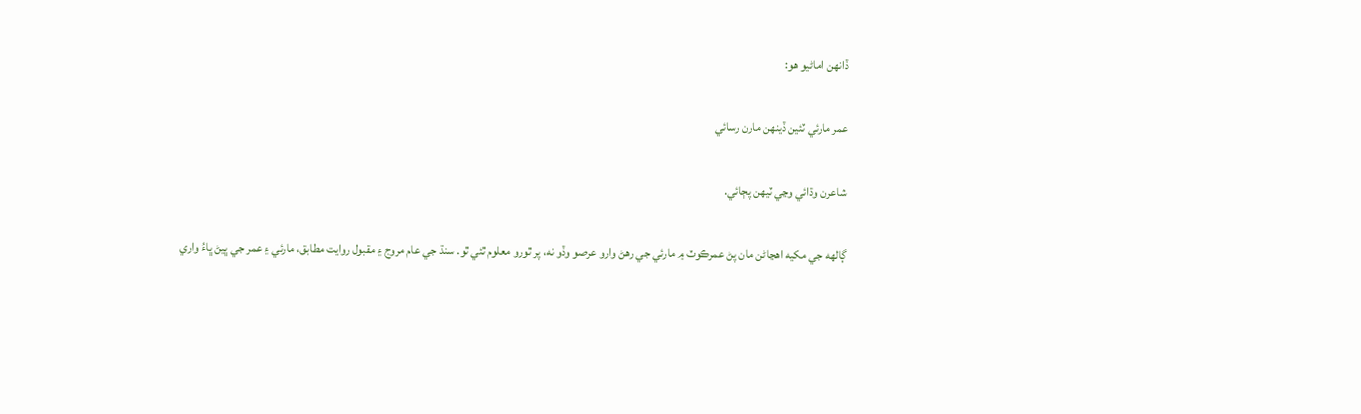ڏانهن اماڻيو هو:

عمر مارئي ٽئين ڏينهن مارن رسائي

شاعرن وڌائي وڃي ٽيهن پڄائي.

ڳالهه جي مکيه اهڃاڻن مان پڻ عمرڪوٽ ۾ مارئي جي رهڻ وارو عرصو وڏو نه، پر ٿورو معلوم ٿئي ٿو. سنڌ جي عام مروج ۽ مقبول روايت مطابق، مارئي ۽ عمر جي ڀيڻ ڀاءُ واري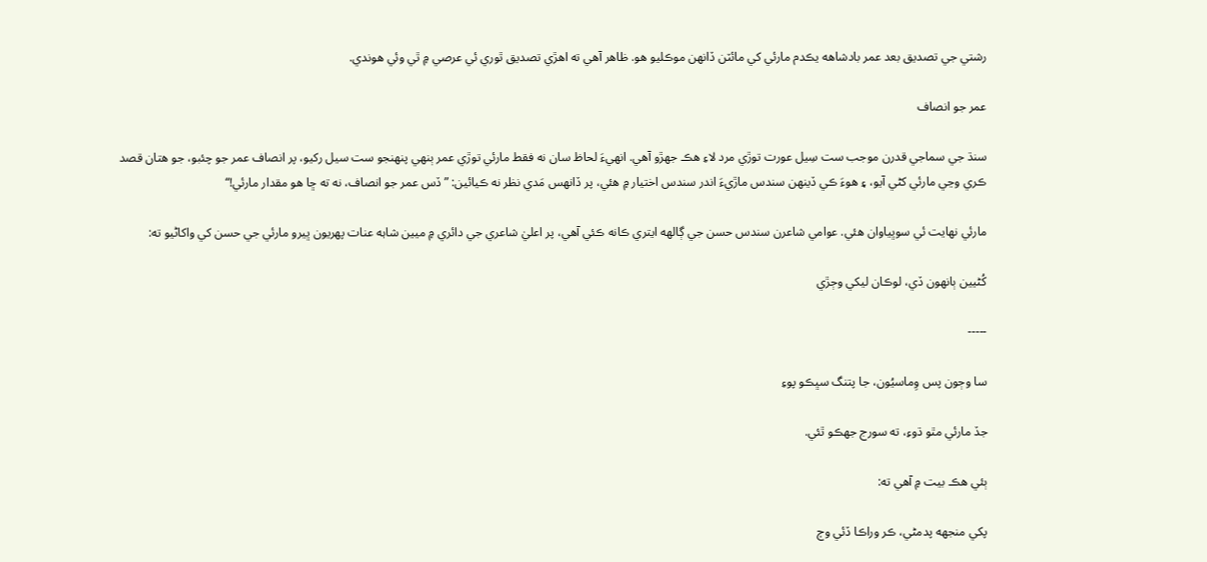رشتي جي تصديق بعد عمر بادشاهه يڪدم مارئي کي مائٽن ڏانهن موڪليو هو. ظاهر آهي ته اهڙي تصديق ٿوري ئي عرصي ۾ ٿي وئي هوندي.

عمر جو انصاف

سنڌ جي سماجي قدرن موجب ست سِيل عورت توڙي مرد لاءِ هڪ جهڙو آهي. انهيءَ لحاظ سان نه فقط مارئي توڙي عمر ٻنهي پنهنجو ست سيل رکيو، پر انصاف عمر جو چئبو، جو هتان قصد ڪري وڃي مارئي کڻي آيو، ۽ هوءَ ڪي ڏينهن سندس ماڙيءَ اندر سندس اختيار ۾ هئي، پر ڏانهس مَدي نظر نه ڪيائين: ”ڏس عمر جو انصاف، نه ته ڇا هو مقدار مارئي!“

مارئي نهايت ئي سوڀياوان هئي. عوامي شاعرن سندس حسن جي ڳالهه ايتري ڪانه ڪئي آهي، پر اعليٰ شاعري جي دائري ۾ ميين شاہه عنات پهريون ڀيرو مارئي جي حسن کي واکاڻيو ته:

کُڻيين ٻانهون ڏي، لوڪان ليکي وڄڙي

-----

سا وڄون پس وِماسيُون، جا پتنگ سڀڪو پوءِ

جڏ مارئي مٿو ڌوءِ، ته سورج جهڪو ٿئي.

ٻئي هڪ بيت ۾ آهي ته:

پکي منجهه پدمڻي، ڪر وراڪا ڏئي وڄ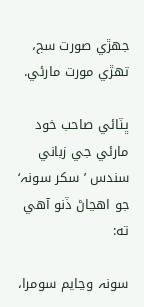جهڙي صورت سڄ، تهڙي مورت مارئي.

ڀٽائي صاحب خود مارئي جي زباني سندس ’سکر سونہ‘ جو اهڃاڻ ڏنو آهي ته:

سونہ وڃايم سومرا،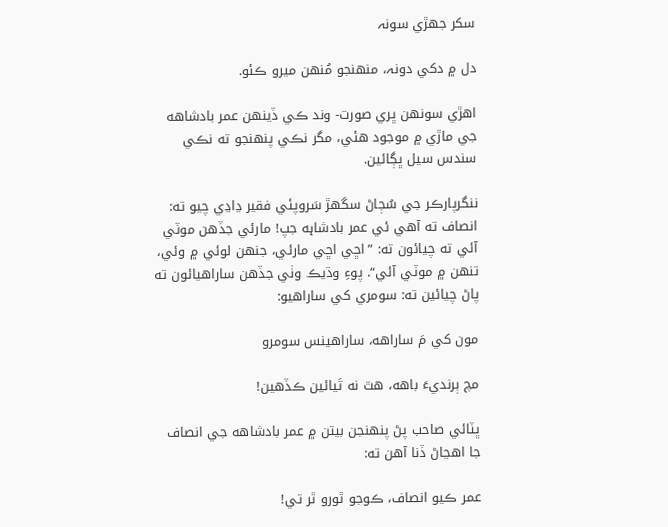سکر جهڙي سونہ

دل ۾ دکي دونہ، منهنجو مُنهن ميرو ڪئو.

اهڙي سونهن ڀري صورت- وند ڪي ڏينهن عمر بادشاهه جي ماڙي ۾ موجود هئي، مگر نڪي پنهنجو ته نڪي سندس سيل ڀڳائين.

ننگرپارڪر جي سُڄاڻ سگهڙ سَروپئي فقير ڍاڍي چيو ته: انصاف ته آهي ئي عمر بادشاہه جپ! مارئي جڏهن موٽي آئي ته چيائون ته: ”اڇي اڇي مارئي، جنهن لوئي ۾ وئي، تنهن ۾ موٽي آئي“. پوءِ وڌيڪ وٺي جڏهن ساراهيائون ته پاڻ چيائين ته: سومري کي ساراهيو:

مون کي مَ ساراهه، ساراهينس سومرو

مچ ٻرنديءَ باهه، هٿ نه تَيائين ڪڏهين!

ڀٽائي صاحب پڻ پنهنجن بيتن ۾ عمر بادشاهه جي انصاف جا اهڃاڻ ڏنا آهن ته:

عمر ڪيو انصاف، ڪوجو ٿورو ٿر تي!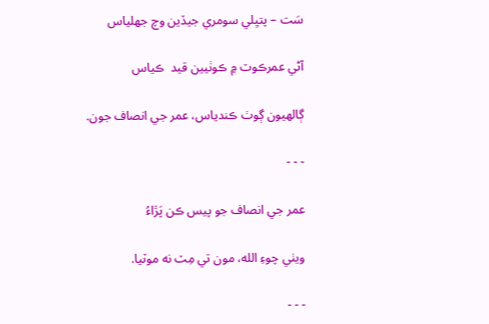سَت – پتيِلي سومري جيڏين وچ جهلياس

آڻي عمرڪوٽ ۾ ڪوٺيين قيد  ڪياس

ڳالهيون ڳوٺ ڪندياس، عمر جي انصاف جون.

- - -

عمر جي انصاف جو پيس ڪن پَڙاءُ

ويٺي چوءِ الله، مون تي مِٽ نه موٽيا.

- - -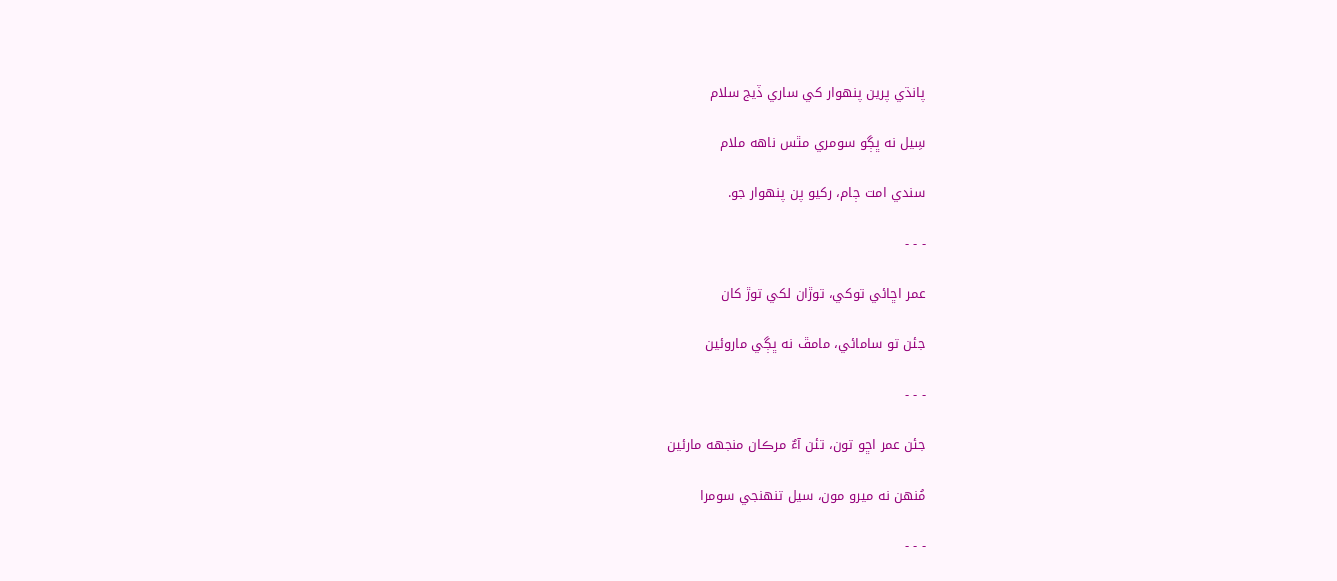پانڌي پرين پنهوار کي ساري ڏيج سلام

سِيل نه ڀڳو سومري مٿس ناهه ملام

سندي امت ڄام، رکيو پن پنهوار جو.

- - -

عمر اڇائي توکي، توڙان لکي توڙ کان

جئن تو سامائي، مامڦ نه ڀڳي ماروئين

- - -

جئن عمر اڇو تون، تئن آءٌ مرڪان منجهه مارئين

مُنهن نه ميرو مون، سيل تنهنجي سومرا

- - -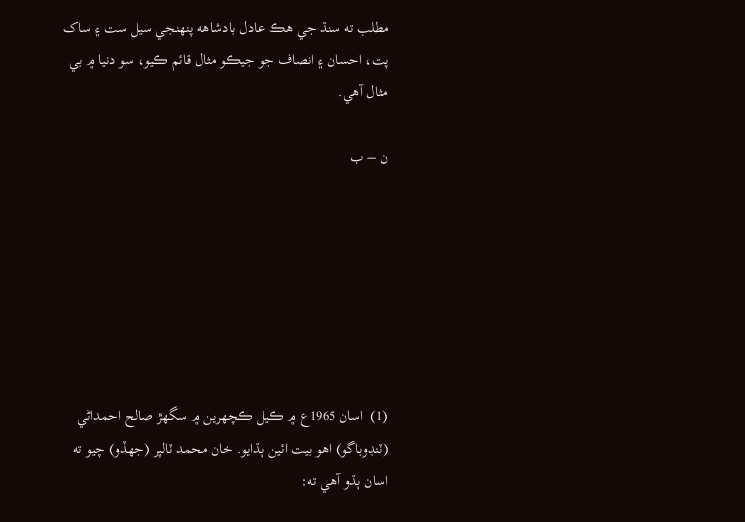مطلب ته سنڌ جي هڪ عادل بادشاهه پنهنجي سيل ست ۽ ساک پت، احسان ۽ انصاف جو جيڪو مثال قائم ڪيو، سو دنيا ۾ بي مثال آهي.

ن – ب







(1)  اسان 1965ع ۾ ڪيل ڪچهرين ۾ سگهڙ صالح احمداڻي (ٽنڊوباگو) اهو بيت ائين ٻڌايو. خان محمد ٽالپر (جهڏو) چيو ته اسان ٻڌو آهي ته: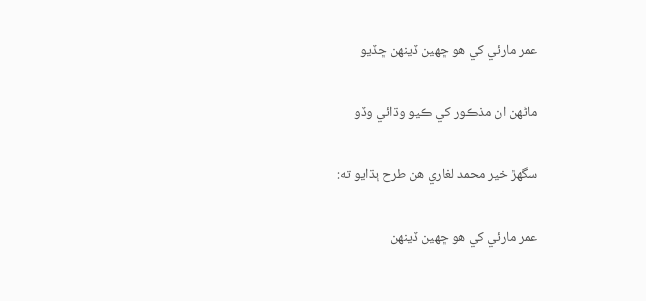عمر مارئي کي هو ڇهين ڏينهن ڇڏيو

ماڻهن ان مذڪور کي ڪيو وڌائي وڏو

سگهڙ خير محمد لغاري هن طرح ٻڌايو ته:

عمر مارئي کي هو ڇهين ڏينهن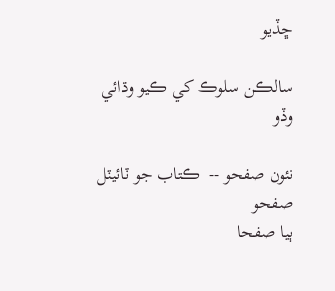ڇڏيو

سالڪن سلوڪ کي ڪيو وڌائي وڏو

نئون صفحو --  ڪتاب جو ٽائيٽل صفحو
ٻيا صفحا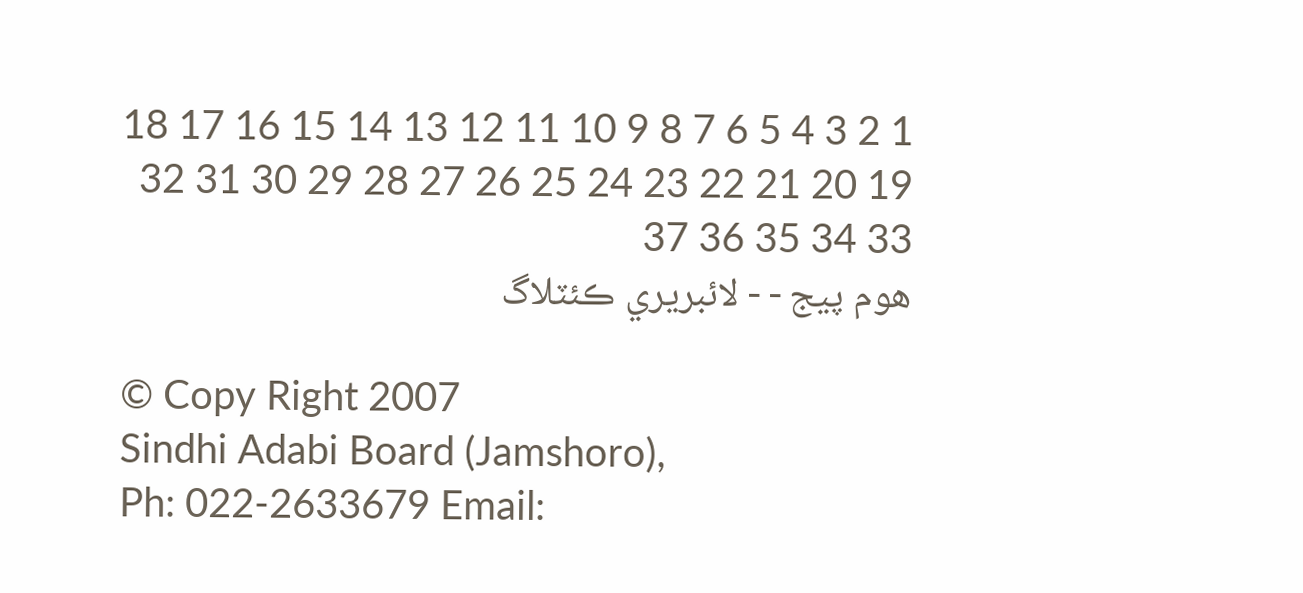1 2 3 4 5 6 7 8 9 10 11 12 13 14 15 16 17 18 19 20 21 22 23 24 25 26 27 28 29 30 31 32 33 34 35 36 37
هوم پيج - - لائبريري ڪئٽلاگ

© Copy Right 2007
Sindhi Adabi Board (Jamshoro),
Ph: 022-2633679 Email: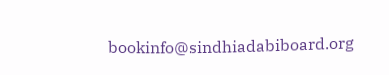bookinfo@sindhiadabiboard.org